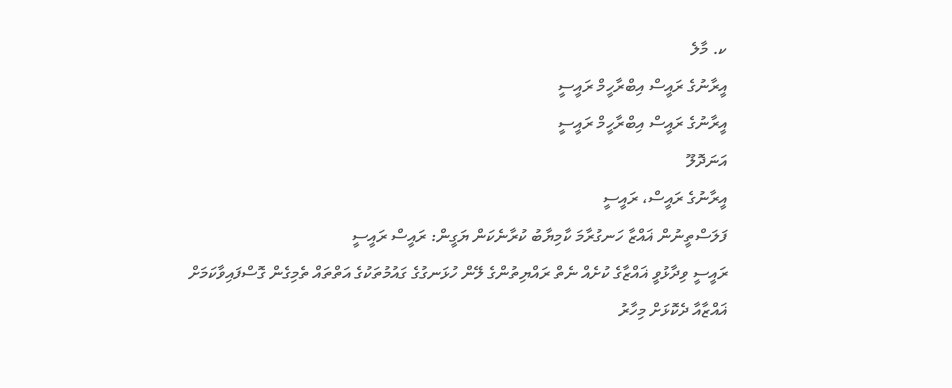ކ. މާލެ
އީރާނުގެ ރައީސް އިބްރާހީމް ރައީސީ
އީރާނުގެ ރައީސް އިބްރާހީމް ރައީސީ
އަނަދޮލޫ
އީރާނުގެ ރައީސް، ރައީސީ
ފަލަސްތީނުން ޣައްޒާ ހަނގުރާމަ ކާމިޔާބު ކުރާނެކަން ޔަގީން: ރައީސް ރައީސީ
ރައީސީ ވިދާޅުވީ ޣައްޒާގެ ކުށެއް ނެތް ރައްޔިތުންގެ ލޭން ހުޅަނގުގެ ގައުމުތަކުގެ އަތްތައް ތެމިގެން ގޮސްފައިވާކަމަށް
ޣައްޒާއާ ދެކޮޅަށް މިހާރު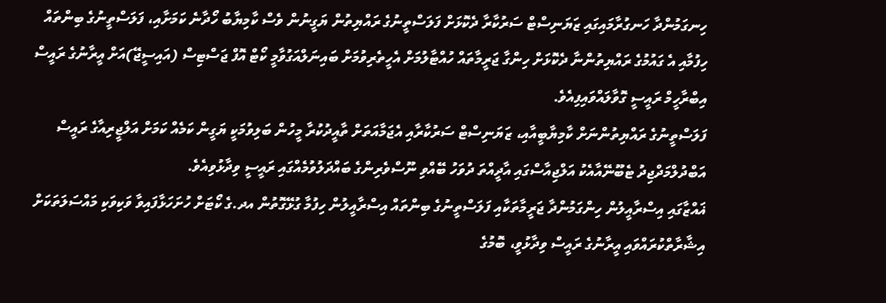ހިނގަމުންދާ ހަނގުރާމައިގައި ޒަޔަނިސްޓް ސަރުކާރާ ދެކޮޅަށް ފަލަސްތީނުގެ ރައްޔިތުން ޔަގީނުން ވެސް ކާމިޔާބު ހޯދާނެ ކަމަށާއި، ފަލަސްތީނުގެ ބިންތައް ހިފުމާއި އެ ގައުމުގެ ރައްޔިތުންނާ ދެކޮޅަށް ހިންގާ ޖަރީމާތައް ހުއްޓާލުމަށް އެހީތެރިވުމަށް ބައިނަލްއަގުވާމީ ކޯޓް އޮފް ޖަސްޓިސް (އައިސީޖޭ)އަށް އީރާނުގެ ރައީސް އިބްރާހީމް ރައީސީ ގޮވާލައްވައިފިއެވެ.
ފަލަސްތީނުގެ ރައްޔިތުންނަށް ކާމިޔާބީއާއި، ޒަޔަނިސްޓް ސަރުކާރާއި އެޖަމާއަތަށް ތާއީދުކުރާ މީހުން ބަލިވުމަކީ ޔަގީން ކަމެއް ކަމަށް އަލްޖީރިއާގެ ރައީސް އަބްދުލްމަދްޖިދު ޓެބޫނޭއާއެކު އަލްޖިއާސްގައި އާދީއްތަ ދުވަހު ބޭއްވި ނޫސްވެރިންގެ ބައްދަލުވުމެއްގައި ރައީސީ ވިދާޅުވިއެވެ.
ޣައްޒާގައި އިސްރާއީލުން ހިންގަމުންދާ ޖަރީމާތަކާއި ފަލަސްތީނުގެ ބިންތައް އިސްރާއީލުން ހިފުމާ ގުޅޭގޮތުން އދ.ގެ ކޯޓަށް ހުށަހަޅާފައިވާ ވަކިވަކި މައްސަލަތަކަށް އިޝާރާތްކުރައްވައި އީރާނުގެ ރައީސް ވިދާޅުވީ، ބޮމުގެ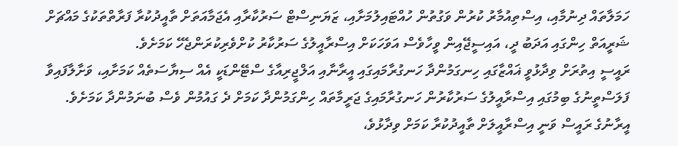ހަމަލާތައް ދިނުމާއި، އިސްތިއުމާރު ކުރުން ވަގުތުން ހުއްޓައިލުމަށާއި، ޒަޔަނިސްޓް ސަރުކާރާއި އެޖަމާއަތަށް ތާއީދުކުރާ ފަރާތްތަކުގެ މައްޗަށް ޝަރީއަތް ހިންގައި އަދަބު ދީ، އައިސީޖޭއިން ވީހާވެސް އަވަހަކަށް އިސްރާއީލުގެ ސަރުކާރު ކުށްވެރިކުރަންޖެހޭ ކަމަށެވެ.
ރައީސީ އިތުރަށް ވިދާޅުވީ ޣައްޒާގައި ހިނގަމުންދާ ހަނގުރާމައިގައި އީރާނާއި އަލްޖީރިއާގެ ސްޓޭންޑަކީ އެއް ސިޔާސަތެއް ކަމަށާއި، ވަށާލާފައިވާ ފަލަސްތީނުގެ ބިމުގައި އިސްރާއީލުގެ ސަރުކާރުން ހަނގުރާމައިގެ ޖަރީމާތައް ހިންގަމުންދާ ކަމަށް ދެ ގައުމުން ވެސް ބުނަމުންދާ ކަމަށެވެ.
އީރާނުގެ ރައީސް ވަނީ އިސްރާއީލަށް ތާއީދުކުރާ ކަމަށް ވިދާޅުވެ،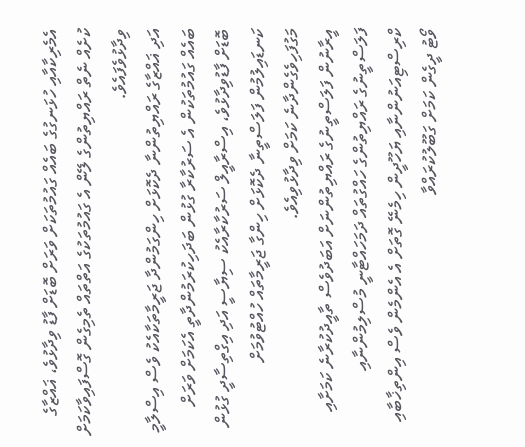އެމެރިކާއާއި ހުޅަނގުގެ ބައެއް ގައުމުތަކަށް ވަރަށް ބޮޑަށް ފާޑު ވިދާޅުވެ، ޣައްޒާގެ ކުށެއް ނެތް ރައްޔިތުންގެ ލޭން އެ ގައުމުތަކުގެ އަތްތައް ތެމިގެން ގޮސްފައިވާކަމަށް ވިދާޅުވެފައެވެ.
އަދި ޣައްޒާގެ ރައްޔިތުންނާ ދެކޮޅަށް ހިންގަމުންދާ ޖަރީމާތަކާއެކު ވެސް އިސްލާމީ ބައެއް ގައުމުތަކުން އެ ސަރުކާރާ ގުޅުން ބަދަހިކުރަމުންދާތީ އެކަމަށް ވަރަށް ބޮޑަށް ފާޑުވިދާޅުވެ، އިސްރާއީލް ސަރުކާރާއެކު ސިޔާސީ އަދި އިގްތިސާދީ ގުޅުން ކަނޑައިލުމުން ފަލަސްތީނާ ދެކޮޅަށް ހިންގާ ޖަރީމާތައް ހުއްޓުވުމަށް މަގުފަހިވެގެންދާނެ ކަމަށް ވިދާޅުވިއެވެ.
އީރާނުން ފަލަސްތީނުގެ ރައްޔިތުންނަށް އަބަދުވެސް ތާއީދުކުރާނެ ކަމަށާއި ފަލަސްތީނުގެ ރައްޔިތުންގެ ހައްގުތައް ދަމަހައްޓާނީ މުސްލިމުންނާއި ކްރިސްޓިއަނުންނާއި ޔަހޫދީން ހިމެނޭ ގޮތަށް އެ އެންމެން ވެސް އިންތިޚާބާއި ވޯޓު ދީގެން ކަމަށް ގަބޫލުކުރައްވާ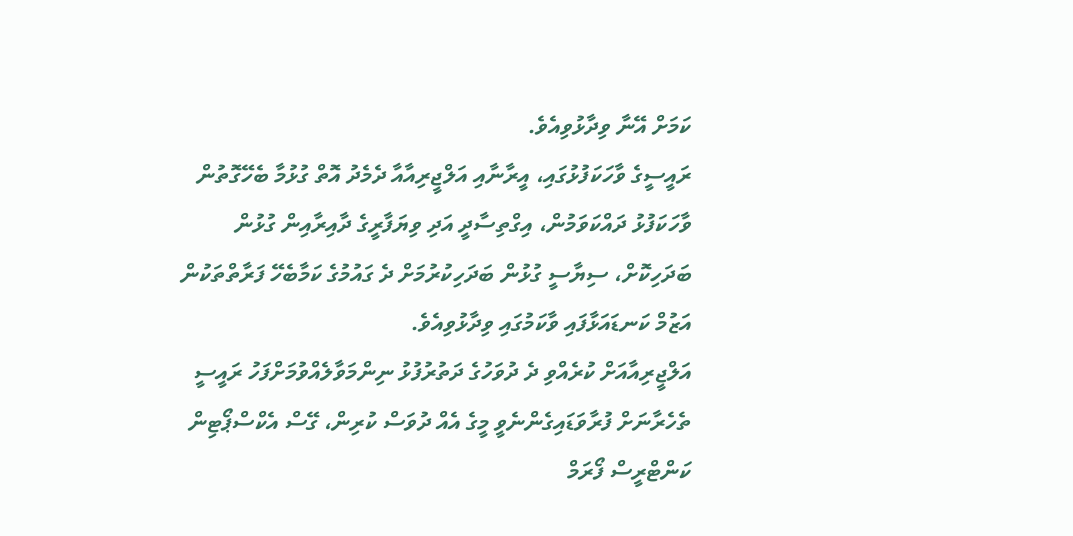ކަމަށް އޭނާ ވިދާޅުވިއެވެ.
ރައީސީގެ ވާހަކަފުޅުގައި، އީރާނާއި އަލްޖީރިއާއާ ދެމެދު އޮތް ގުޅުމާ ބެހޭގޮތުން ވާހަކަފުޅު ދައްކަވަމުން، އިގްތިސާދީ އަދި ވިޔަފާރީގެ ދާއިރާއިން ގުޅުން ބަދަހިކޮށް، ސިޔާސީ ގުޅުން ބަދަހިކުރުމަށް ދެ ގައުމުގެ ކަމާބެހޭ ފަރާތްތަކުން އަޒުމް ކަނޑައަޅާފައި ވާކަމުގައި ވިދާޅުވިއެވެ.
އަލްޖީރިއާއަށް ކުރެއްވި ދެ ދުވަހުގެ ދަތުރުފުޅު ނިންމަވާލެއްވުމަށްފަހު ރައީސީ ތެހެރާނަށް ފުރާވަޑައިގެންނެވީ މީގެ އެއް ދުވަސް ކުރިން، ގޭސް އެކްސްޕޯޓިން ކަންޓްރީސް ފޯރަމް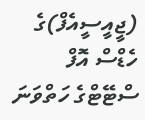(ޖީއީސީއެފް)ގެ ހެޑްސް އޮފް ސްޓޭޓްގެ ހަތްވަނަ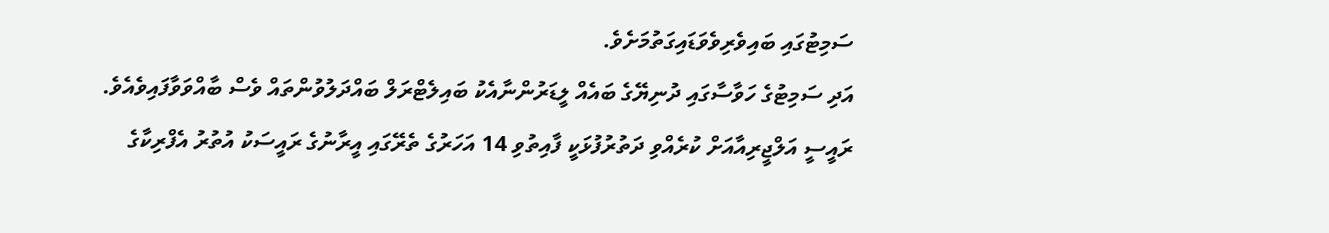ސަމިޓުގައި ބައިވެރިވެވަޑައިގަތުމަށެވެ.
އަދި ސަމިޓުގެ ހަވާސާގައި ދުނިޔޭގެ ބައެއް ލީޑަރުންނާއެކު ބައިލެޓްރަލް ބައްދަލުވުންތައް ވެސް ބާއްވަވާފައިވެއެވެ.
ރައީސީ އަލްޖީރިއާއަށް ކުރެއްވި ދަތުރުފުޅަކީ ފާއިތުވި 14 އަހަރުގެ ތެރޭގައި އީރާނުގެ ރައީސަކު އުތުރު އެފްރިކާގެ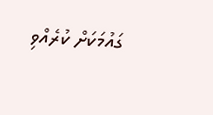ގައުމަކަށް ކުރެއްވި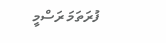ފުރަތަމަ ރަސްމީ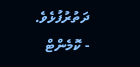ދަތުރުފުޅެވެ.
- ކޮމެންޓް